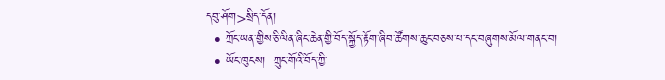དབུ་ཤོག>སྲིད་དོན།
  • ཀྲོང་ཡན་གྱིས་ཅི་ལིན་ཞིང་ཆེན་གྱི་བོད་སྐྱོད་རྟོག་ཞིབ་ཚོགས་ཆུང་བཅས་པ་དང་བཞུགས་མོལ་གནང་བ།
  • ཡོང་ཁུངས།  ཀྲུང་གོའི་བོད་ཀྱི་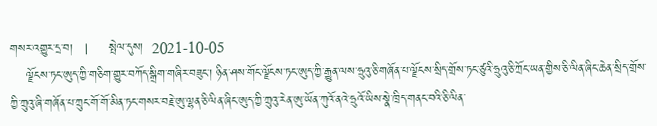གསར་འགྱུར་དྲ་བ།   |     སྤེལ་དུས།  2021-10-05
    ལྗོངས་ཏང་ཨུད་ཀྱི་གཅིག་གྱུར་བཀོད་སྒྲིག་གཞིར་བཟུང་། ཉིན་ཤས་གོང་ལྗོངས་ཏང་ཨུད་ཀྱི་རྒྱུན་ལས་ཧྲུའུ་ཅི་གཞོན་པ་ལྗོངས་སྲིད་གྲོས་ཏང་ཙུའི་ཧྲུའུ་ཅི་ཀྲོང་ཡན་གྱིས་ཅི་ལིན་ཞིང་ཆེན་སྲིད་གྲོས་ཀྱི་ཀྲུའུ་ཞི་གཞོན་པ་ཀྲུང་གོ་གོ་མིན་ཏང་གསར་བརྗེ་ཨུ་ལྷན་ཅི་ལིན་ཞིང་ཨུད་ཀྱི་ཀྲུའུ་རེན་ཨུ་ཡོན་ཀུའོ་ནའེ་ཧྲུའོ་ཡིས་སྣེ་ཁྲིད་གནང་བའི་ཅི་ལིན་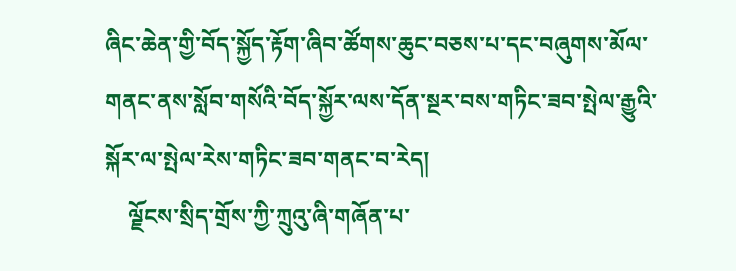ཞིང་ཆེན་གྱི་བོད་སྐྱོད་རྟོག་ཞིབ་ཚོགས་ཆུང་བཅས་པ་དང་བཞུགས་མོལ་གནང་ནས་སློབ་གསོའི་བོད་སྐྱོར་ལས་དོན་སྔར་བས་གཏིང་ཟབ་སྤེལ་རྒྱུའི་སྐོར་ལ་སྤེལ་རེས་གཏིང་ཟབ་གནང་བ་རེད།
    ལྗོངས་སྲིད་གྲོས་ཀྱི་ཀྲུའུ་ཞི་གཞོན་པ་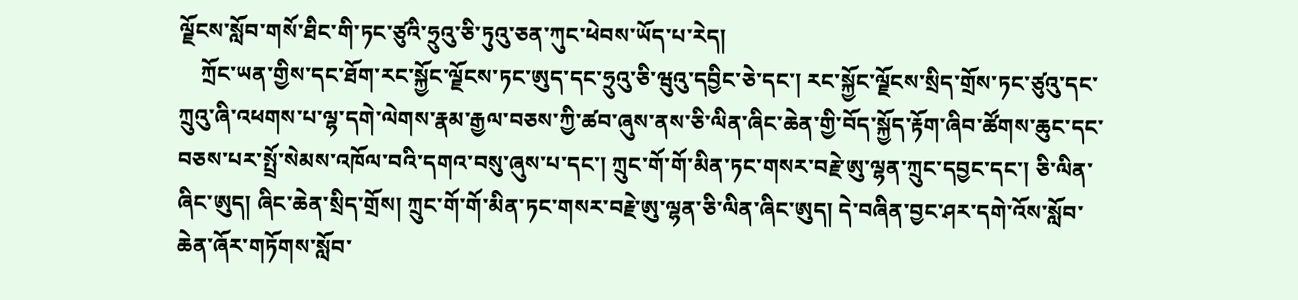ལྗོངས་སློབ་གསོ་ཐིང་གི་ཏང་ཙུའི་ཧྲུའུ་ཅི་ཏུའུ་ཅན་ཀུང་ཕེབས་ཡོད་པ་རེད།
    ཀྲོང་ཡན་གྱིས་དང་ཐོག་རང་སྐྱོང་ལྗོངས་ཏང་ཨུད་དང་ཧྲུའུ་ཅི་ཝུའུ་དབྱིང་ཅེ་དང་། རང་སྐྱོང་ལྗོངས་སྲིད་གྲོས་ཏང་ཙུའུ་དང་ཀྲུའུ་ཞི་འཕགས་པ་ལྷ་དགེ་ལེགས་རྣམ་རྒྱལ་བཅས་ཀྱི་ཚབ་ཞུས་ནས་ཅི་ལིན་ཞིང་ཆེན་གྱི་བོད་སྐྱོད་རྟོག་ཞིབ་ཚོགས་ཆུང་དང་བཅས་པར་སྤྲོ་སེམས་འཁོལ་བའི་དགའ་བསུ་ཞུས་པ་དང་། ཀྲུང་གོ་གོ་མིན་ཏང་གསར་བརྗེ་ཨུ་ལྷན་ཀྲུང་དབྱང་དང་། ཅི་ལིན་ཞིང་ཨུད། ཞིང་ཆེན་སྲིད་གྲོས། ཀྲུང་གོ་གོ་མིན་ཏང་གསར་བརྗེ་ཨུ་ལྷན་ཅི་ལིན་ཞིང་ཨུད། དེ་བཞིན་བྱང་ཤར་དགེ་འོས་སློབ་ཆེན་ཞོར་གཏོགས་སློབ་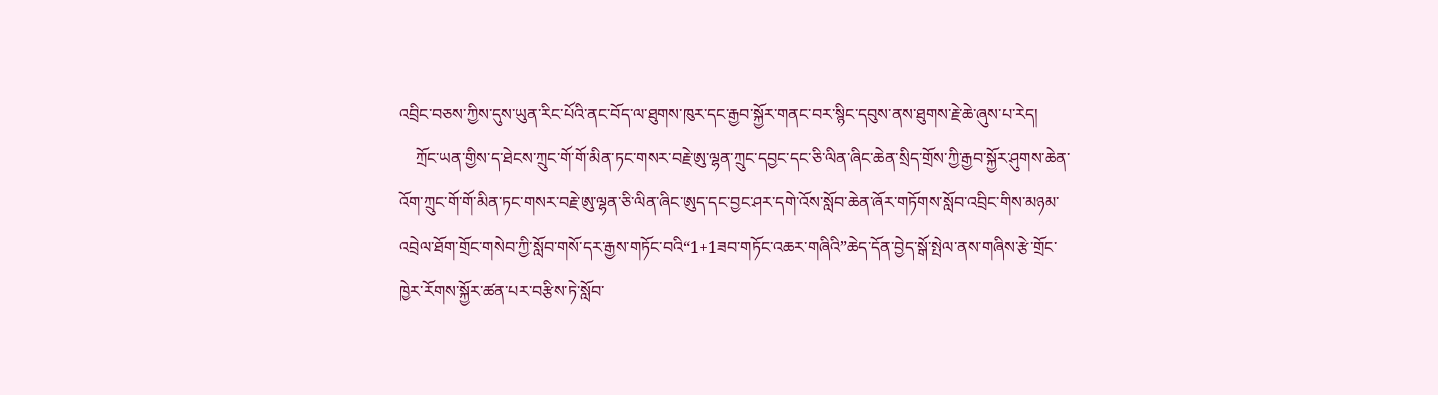འབྲིང་བཅས་ཀྱིས་དུས་ཡུན་རིང་པོའི་ནང་བོད་ལ་ཐུགས་ཁུར་དང་རྒྱབ་སྐྱོར་གནང་བར་སྙིང་དབུས་ནས་ཐུགས་རྗེ་ཆེ་ཞུས་པ་རེད།
    ཀྲོང་ཡན་གྱིས་ད་ཐེངས་ཀྲུང་གོ་གོ་མིན་ཏང་གསར་བརྗེ་ཨུ་ལྷན་ཀྲུང་དབྱང་དང་ཅི་ལིན་ཞིང་ཆེན་སྲིད་གྲོས་ཀྱི་རྒྱབ་སྐྱོར་ཤུགས་ཆེན་འོག་ཀྲུང་གོ་གོ་མིན་ཏང་གསར་བརྗེ་ཨུ་ལྷན་ཅི་ལིན་ཞིང་ཨུད་དང་བྱང་ཤར་དགེ་འོས་སློབ་ཆེན་ཞོར་གཏོགས་སློབ་འབྲིང་གིས་མཉམ་འབྲེལ་ཐོག་གྲོང་གསེབ་ཀྱི་སློབ་གསོ་དར་རྒྱས་གཏོང་བའི“1+1ཟབ་གཏོང་འཆར་གཞིའི”ཆེད་དོན་བྱེད་སྒོ་སྤེལ་ནས་གཞིས་རྩེ་གྲོང་ཁྱེར་རོགས་སྐྱོར་ཚན་པར་བརྩིས་ཏེ་སློབ་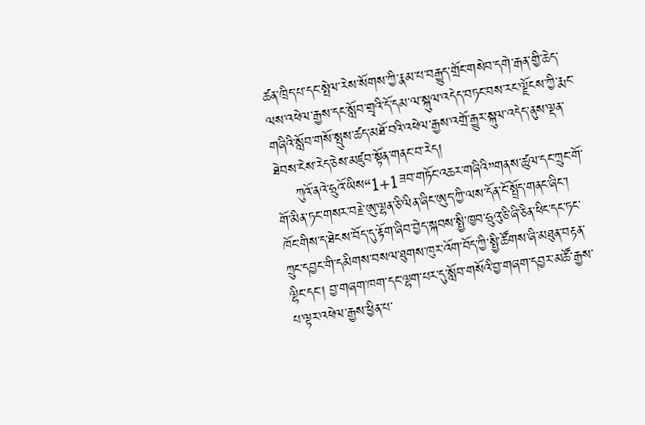ཚན་ཁྲིད་པ་དང་སྤེལ་རེས་སོགས་ཀྱི་རྣམ་པ་བརྒྱུད་གྲོང་གསེབ་དགེ་རྒན་གྱི་ཆེད་ལས་འཕེལ་རྒྱས་དང་སློབ་གྲྭའི་དོ་དམ་ལ་སྐུལ་འདེད་བཏང་བས་རང་ལྗོངས་ཀྱི་རྨང་གཞིའི་སློབ་གསོ་སྤུས་ཚད་མཐོ་བའི་འཕེལ་རྒྱས་འགྲོ་རྒྱུར་སྐུལ་འདེད་ནུས་ལྡན་ཐེབས་ངེས་རེད་ཅེས་མཛུབ་སྟོན་གནང་བ་རེད།
    ཀུའོ་ནའེ་ཧྲུའོ་ཡིས“1+1ཟབ་གཏོང་འཆར་གཞིའི”གནས་ཚུལ་དང་ཀྲུང་གོ་གོ་མིན་ཏང་གསར་བརྗེ་ཨུ་ལྷན་ཅི་ལིན་ཞིང་ཨུད་ཀྱི་ལས་དོན་ངོ་སྤྲོད་གནང་ཞིང་། ཁོང་གིས་ད་ཐེངས་བོད་དུ་རྟོག་ཞིབ་བྱེད་སྐབས་སྤྱི་ཁྱབ་ཧྲུའུ་ཅི་ཞི་ཅིན་ཕིང་དང་ཏང་ཀྲུང་དབྱང་གི་དམིགས་བསལ་ཐུགས་ཁུར་འོག་བོད་ཀྱི་སྤྱི་ཚོགས་ཞི་མཐུན་བརྟན་ལྷིང་དང་། བྱ་གཞག་ཁག་དང་ལྷག་པར་དུ་སློབ་གསོའི་བྱ་གཞག་དབྱར་མཚོ་རྒྱས་པ་ལྟར་འཕེལ་རྒྱས་ཕྱིན་པ་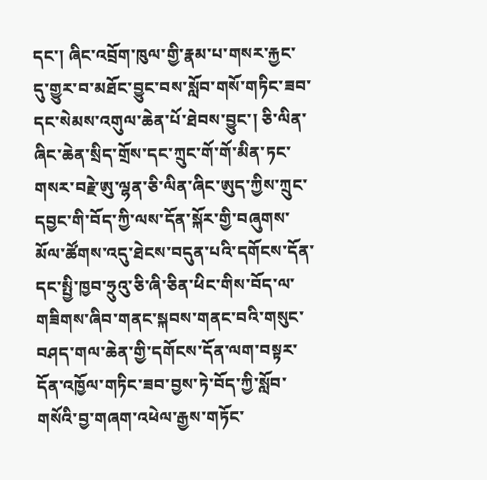དང་། ཞིང་འབྲོག་ཁུལ་གྱི་རྣམ་པ་གསར་རྐྱང་དུ་གྱུར་བ་མཐོང་བྱུང་བས་སློབ་གསོ་གཏིང་ཟབ་དང་སེམས་འགུལ་ཆེན་པོ་ཐེབས་བྱུང་། ཅི་ལིན་ཞིང་ཆེན་སྲིད་གྲོས་དང་ཀྲུང་གོ་གོ་མིན་ཏང་གསར་བརྗེ་ཨུ་ལྷན་ཅི་ལིན་ཞིང་ཨུད་ཀྱིས་ཀྲུང་དབྱང་གི་བོད་ཀྱི་ལས་དོན་སྐོར་གྱི་བཞུགས་མོལ་ཚོགས་འདུ་ཐེངས་བདུན་པའི་དགོངས་དོན་དང་སྤྱི་ཁྱབ་ཧྲུའུ་ཅི་ཞི་ཅིན་ཕིང་གིས་བོད་ལ་གཟིགས་ཞིབ་གནང་སྐབས་གནང་བའི་གསུང་བཤད་གལ་ཆེན་གྱི་དགོངས་དོན་ལག་བསྟར་དོན་འཁྱོལ་གཏིང་ཟབ་བྱས་ཏེ་བོད་ཀྱི་སློབ་གསོའི་བྱ་གཞག་འཕེལ་རྒྱས་གཏོང་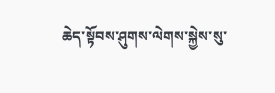ཆེད་སྟོབས་ཤུགས་ལེགས་སྐྱེས་སུ་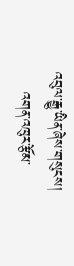འབུལ་རྒྱུ་ཡིན་ཞེས་གསུངས།
    འགན་འཁུར་རྩོམ་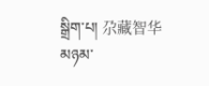སྒྲིག་པ། 尕藏智华
མཉམ་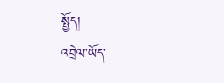སྤྱོད།
འབྲེལ་ཡོད་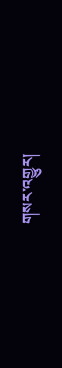གསར་འགྱུར།